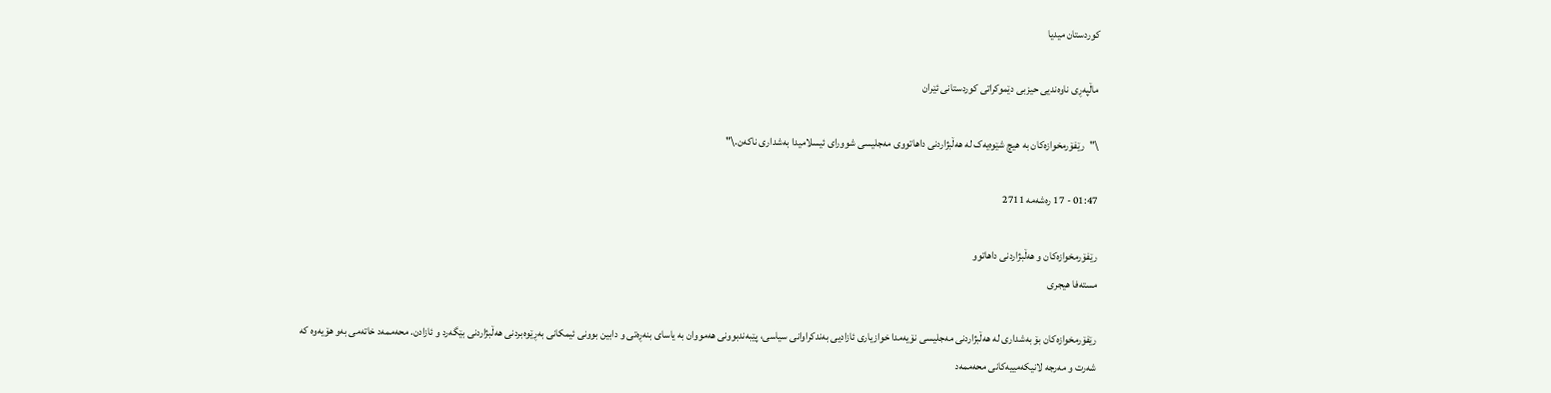کوردستان میدیا

ماڵپەڕی ناوەندیی حیزبی دێموکراتی کوردستانی ئێران

\"رێفۆرمخوازه‌کان به‌ هیچ شێوه‌یه‌ک له‌ هه‌ڵبژاردنی‌ داهاتووی‌ مه‌جلیسی‌ شوورای‌ ئیسلامیدا به‌شداری‌ ناکه‌ن.\"

01:47 - 17 رەشەمه 2711

رێفۆرمخوازه‌کان و هه‌ڵبژاردنی‌ داهاتوو
مسته‌فا هیجری‌

رێفۆرمخوازه‌کان بۆ به‌شداری‌ له‌ هه‌ڵبژاردنی‌ مه‌جلیسی‌ نۆیه‌مدا خوازیاری‌ ئازادیی‌ به‌ندکراوانی‌ سیاسی‌، پێبه‌ندبوونی‌ هه‌مووان به‌ یاسای‌ بنه‌ڕه‌تی‌ و دابین بوونی‌ ئیمکانی‌ به‌ڕێوه‌بردنی‌ هه‌ڵبژاردنی‌ بێگه‌رد و ئازادن. محه‌ممه‌د خاته‌می‌ به‌و هۆیه‌وه‌ که‌ شه‌رت و مه‌رجه‌ لانیکه‌مییه‌کانی‌ محه‌ممه‌د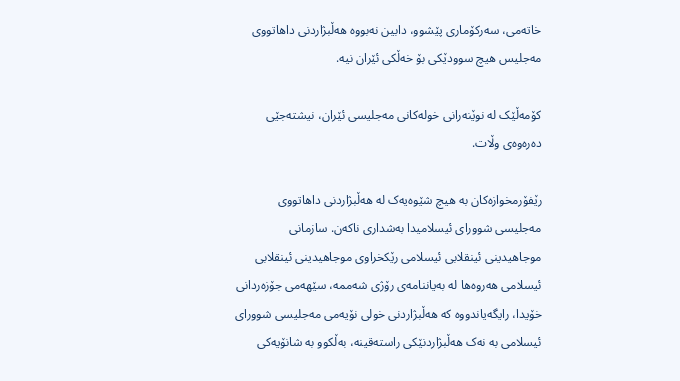خاته‌می‌، سه‌رکۆماری‌ پێشوو، دابین نه‌بووه‌ هه‌ڵبژاردنی‌ داهاتووی‌ مه‌جلیس هیچ سوودێکی‌ بۆ خه‌ڵکی‌ ئێران نیه‌.

کۆمه‌ڵێک له‌ نوێنه‌رانی‌ خوله‌کانی‌ مه‌جلیسی‌ ئێران، نیشته‌جێی‌ ده‌ره‌وه‌ی‌ وڵات.

رێفۆرمخوازه‌کان به‌ هیچ شێوه‌یه‌ک له‌ هه‌ڵبژاردنی‌ داهاتووی‌ مه‌جلیسی‌ شوورای‌ ئیسلامیدا به‌شداری‌ ناکه‌ن. سازمانی‌ موجاهیدینی‌ ئینقلابی‌ ئیسلامی‌ رێکخراوی‌ موجاهیدینی‌ ئینقلابی‌ ئیسلامی‌ هه‌روه‌ها له‌ به‌یاننامه‌ی‌ رۆژی‌ شه‌ممه‌، سێهه‌می‌ جۆزه‌ردانی‌ خۆیدا، رایگه‌یاندووه‌ که‌ هه‌ڵبژاردنی‌ خولی‌ نۆیه‌می‌ مه‌جلیسی‌ شوورای‌ ئیسلامی به‌ نه‌ک هه‌ڵبژاردنێکی‌ راسته‌قینه‌، به‌ڵکوو به‌ شانۆیه‌کی‌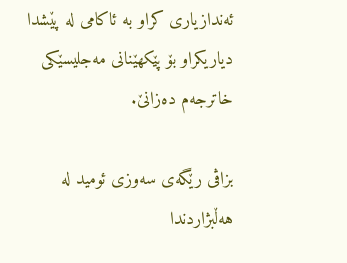ئه‌ندازیاری کراو به‌ ئاکامی‌ له‌ پێشدا دیاریکراو بۆ پێکهێنانی‌ مه‌جلیسێکی‌ خاترجه‌م ده‌زانێ‌.

بزاڤی رێگه‌ی‌ سه‌وزی‌ ئومید له‌ هه‌ڵبژاردندا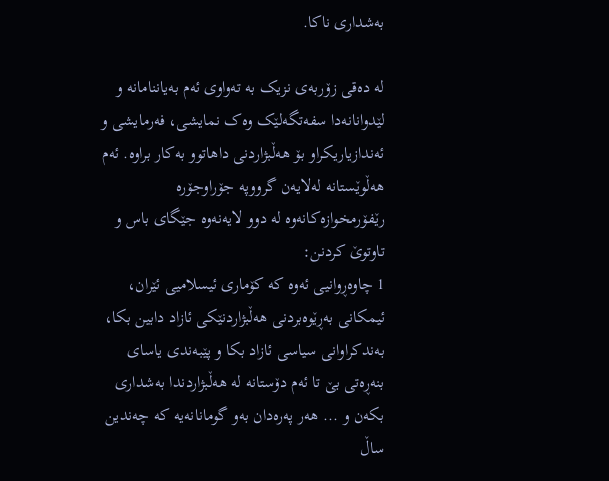به‌شداری‌ ناکا.

له‌ ده‌قی‌ زۆربه‌ی‌ نزیک به‌ ته‌واوی‌ ئه‌م به‌یاننامانه‌ و لێدوانانه‌دا سفه‌تگه‌لێک وه‌ک نمایشی‌، فه‌رمایشی‌ و ئه‌ندازیاریکراو بۆ هه‌ڵبژاردنی‌ داهاتوو به‌کار براوه‌. ئه‌م هه‌ڵوێستانه‌ له‌لایه‌ن گرووپه‌ جۆراوجۆره‌ رێفۆرمخوازه‌کانه‌وه‌ له‌ دوو لایه‌نه‌وه‌ جێگای‌ باس و تاوتوێ کردنن:
1 چاوه‌ڕوانیی‌ ئه‌وه‌ که‌ کۆماری‌ ئیسلامیی‌ ئێران، ئیمکانی‌ به‌ڕێوه‌بردنی‌ هه‌ڵبژاردنێکی‌ ئازاد دابین بکا، به‌ندکراوانی‌ سیاسی‌ ئازاد بکا و پێبه‌ندی‌ یاسای‌ بنه‌ڕه‌تی‌ بێ‌ تا ئه‌م دۆستانه‌ له‌ هه‌ڵبژاردندا به‌شداری‌ بکه‌ن و ... هه‌ر په‌ره‌دان به‌و گومانانه‌یه‌ که‌ چه‌ندین ساڵ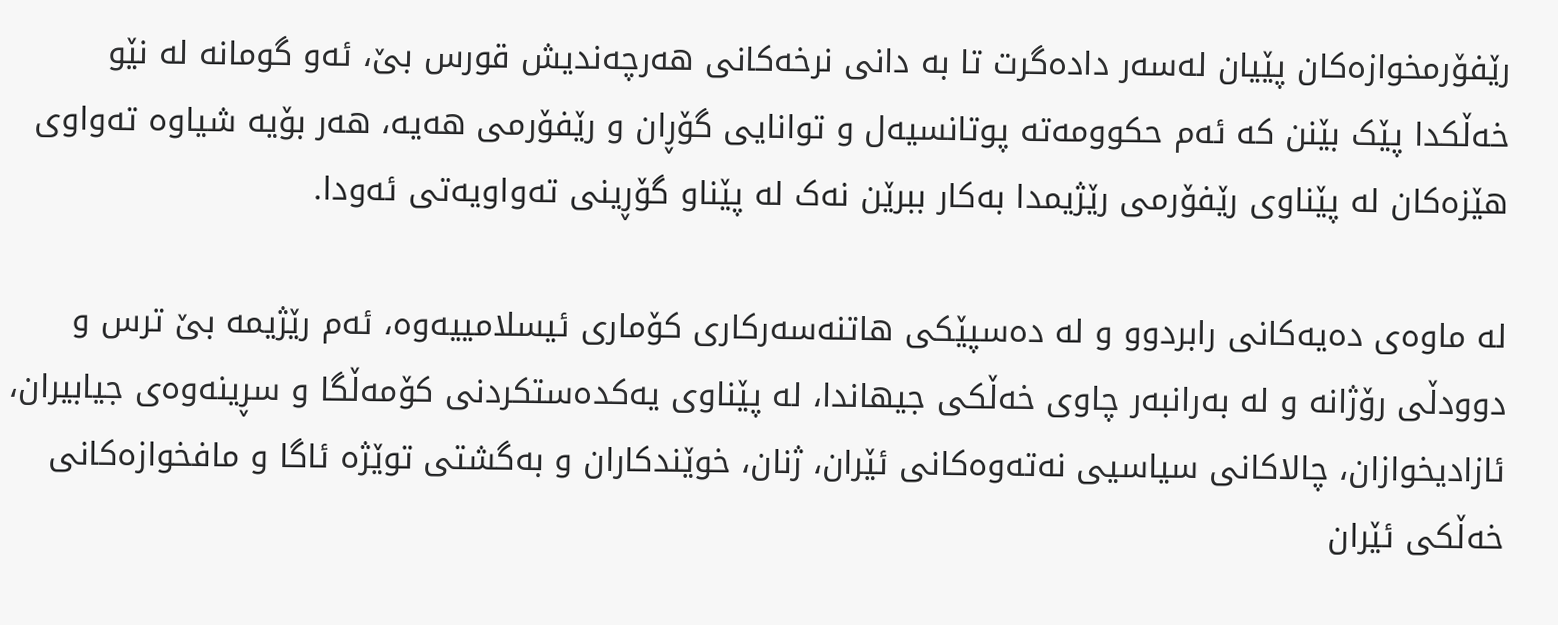رێفۆرمخوازه‌کان پێیان له‌سه‌ر داده‌گرت تا به‌ دانی‌ نرخه‌کانی‌ هه‌رچه‌ندیش قورس بێ‌، ئه‌و گومانه‌ له‌ نێو خه‌ڵکدا پێک بێنن که‌ ئه‌م حکوومه‌ته‌ پوتانسیه‌ل و توانایی‌ گۆڕان و رێفۆرمی‌ هه‌یه‌، هه‌ر بۆیه‌ شیاوه‌ ته‌واوی‌ هێزه‌کان له‌ پێناوی‌ رێفۆرمی‌ رێژیمدا به‌کار ببرێن نه‌ک له‌ پێناو گۆڕینی‌ ته‌واویه‌تی‌ ئه‌ودا.

له‌ ماوه‌ی‌ ده‌یه‌کانی‌ رابردوو و له‌ ده‌سپێکی‌ هاتنه‌سه‌رکاری‌ کۆماری‌ ئیسلامییه‌وه‌، ئه‌م رێژیمه‌ بێ‌ ترس و دوودڵی‌ رۆژانه‌ و له‌ به‌رانبه‌ر چاوی‌ خه‌ڵکی‌ جیهاندا، له‌ پێناوی‌ یه‌کده‌ستکردنی‌ کۆمه‌ڵگا و سڕینه‌وه‌ی‌ جیابیران، ئازادیخوازان، چالاکانی‌ سیاسیی‌ نه‌ته‌وه‌کانی‌ ئێران، ژنان، خوێندکاران و به‌گشتی‌ توێژه‌ ئاگا و مافخوازه‌کانی‌ خه‌ڵکی‌ ئێران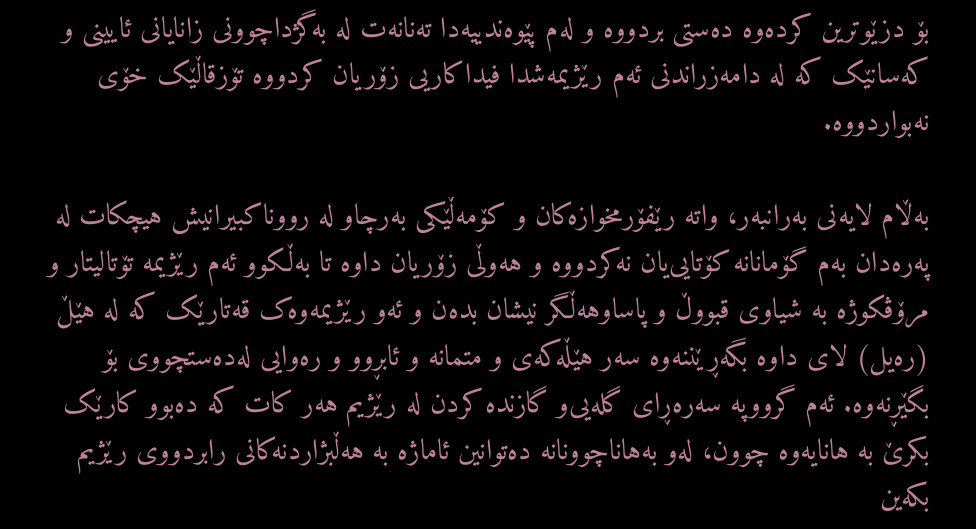بۆ دزێوترین کرده‌وه‌ ده‌ستی‌ بردووه‌ و له‌م پێوه‌ندییه‌دا ته‌نانه‌ت له‌ به‌گژداچوونی‌ زانایانی‌ ئایینی‌ و که‌سانێک که‌ له‌ دامه‌زراندنی‌ ئه‌م رێژیمه‌شدا فیداکاریی‌ زۆریان کردووه‌ تۆزقاڵێک خۆی‌ نه‌بواردووه‌.

به‌ڵام لایه‌نی‌ به‌رانبه‌ر، واته‌ رێفۆرمخوازه‌کان و کۆمه‌ڵێکی‌ به‌رچاو له‌ رووناکبیرانیش هیچکات له‌ په‌ره‌دان به‌م گۆمانانه‌ کۆتایی‌یان نه‌کردووه‌ و هه‌وڵی‌ زۆریان داوه‌ تا به‌ڵکوو ئه‌م رێژیمه‌ تۆتالیتار و مرۆڤکوژه‌ به‌ شیاوی‌ قبووڵ و پاساوهه‌ڵگر نیشان بده‌ن و ئه‌و رێژیمه‌وه‌ک قه‌تارێک که‌ له‌ هێڵ (ره‌یل) لای‌ داوه‌ بگه‌ڕێننه‌وه‌ سه‌ر هێڵه‌که‌ی‌ و متمانه‌ و ئابڕوو و ره‌وایی‌ له‌ده‌ستچووی‌ بۆ بگێڕنه‌وه‌. ئه‌م گرووپه‌ سه‌ره‌ڕای‌ گله‌یی‌‌و گازنده‌ کردن له‌ رێژیم هه‌ر کات که‌ ده‌بوو کارێک بکرێ‌ به‌ هانایه‌وه‌ چوون، له‌و به‌هاناچوونانه‌ ده‌توانین ئاماژه‌ به‌ هه‌ڵبژاردنه‌کانی‌ رابردووی‌ رێژیم بکه‌ین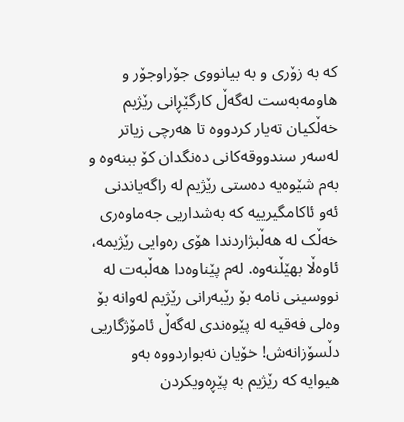که‌ به‌ زۆری‌ و به‌ بیانووی‌ جۆراوجۆر و هاومه‌به‌ست له‌گه‌ڵ کارگێڕانی‌ رێژیم خه‌ڵکیان ته‌یار کردووه‌ تا هه‌رچی‌ زیاتر له‌سه‌ر سندووقه‌کانی‌ ده‌نگدان کۆ ببنه‌وه‌ و به‌م شێوه‌یه‌ ده‌ستی‌ رێژیم له‌ راگه‌یاندنی‌ ئه‌و ئاکامگیرییه‌ که‌ به‌شداریی‌ جه‌ماوه‌ری‌ خه‌ڵک له‌ هه‌ڵبژاردندا هۆی ره‌وایی‌ رێژیمه‌، ئاوه‌ڵا بهێڵنه‌وه‌. له‌م پێناوه‌دا هه‌ڵبه‌ت له‌ نووسینی‌ نامه‌ بۆ رێبه‌رانی‌ رێژیم له‌وانه‌ بۆ وه‌لی‌ فه‌قیه له‌ پێوه‌ندی‌ له‌گه‌ڵ ئامۆژگاریی‌ دڵسۆزانه‌ش! خۆیان نه‌بواردووه‌ به‌و هیوایه‌ که‌ رێژیم به‌ پێڕه‌ویکردن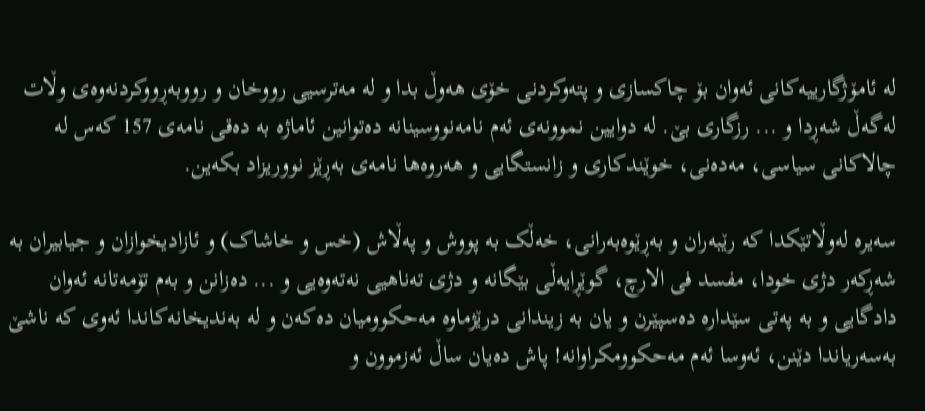له‌ ئامۆژگارییه‌کانی‌ ئه‌وان بۆ چاکسازی‌ و پته‌وکردنی‌ خۆی‌ هه‌وڵ بدا و له‌ مه‌ترسیی‌ رووخان و رووبه‌ڕووکردنه‌وه‌ی‌ وڵات له‌گه‌ڵ شه‌ڕدا و ... رزگاری‌ بێ‌. له‌ دوایین نموونه‌ی‌ ئه‌م نامه‌نووسینانه‌ ده‌توانین ئاماژه‌ به‌ ده‌قی‌ نامه‌ی‌ 157 که‌س له‌ چالاکانی‌ سیاسی‌، مه‌ده‌نی‌، خوێندکاری‌ و زانستگایی‌ و هه‌روه‌ها نامه‌ی‌ به‌ڕێز نووریزاد بکه‌ین.

سه‌یره‌ له‌وڵاتێکدا که‌ رێبه‌ران و به‌ڕێوه‌به‌رانی‌، خه‌ڵک به‌ پووش و په‌ڵاش (خس و خاشاک) و ئازادیخوازان و جیابیران به‌ شه‌ڕکه‌ر دژی‌ خودا، مفسد فی‌ الارچ، گوێڕایه‌ڵی‌ بێگانه‌ و دژی‌ ته‌ناهیی‌ نه‌ته‌وه‌یی‌ و ... ده‌زانن و به‌م تۆمه‌تانه‌ ئه‌وان دادگایی‌ و به‌ په‌تی‌ سێداره‌ ده‌سپێرن و یان به‌ زیندانی‌ درێژماوه‌ مه‌حکوومیان ده‌که‌ن و له‌ به‌ندیخانه‌کاندا ئه‌وی‌ که‌ ناشێ‌ به‌سه‌ریاندا دێنن، ئه‌وسا ئه‌م مه‌حکوومکراوانه‌! پاش ده‌یان ساڵ ئه‌زموون و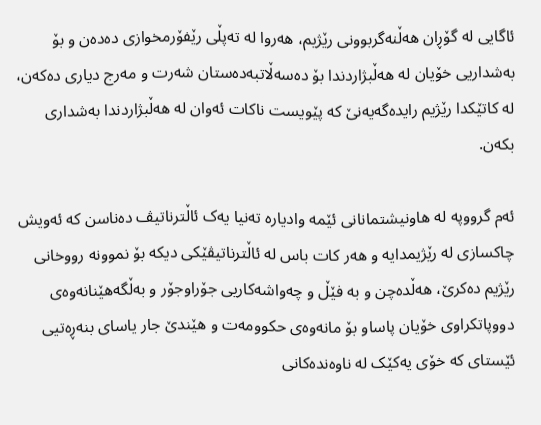ئاگایی‌ له‌ گۆڕان هه‌ڵنه‌گربوونی‌ رێژیم، هه‌روا له‌ ته‌پڵی‌ رێفۆرمخوازی‌ ده‌ده‌ن و بۆ به‌شداریی‌ خۆیان له‌ هه‌ڵبژاردندا بۆ ده‌سه‌ڵاتبه‌ده‌ستان شه‌رت و مه‌رج دیاری‌ ده‌که‌ن، له‌ کاتێکدا رێژیم رایده‌گه‌یه‌نێ‌ که‌ پێویست ناکات ئه‌وان له‌ هه‌ڵبژاردندا به‌شداری‌ بکه‌ن.

ئه‌م گرووپه‌ له‌ هاونیشتمانانی‌ ئێمه‌ وادیاره‌ ته‌نیا یه‌ک ئاڵترناتیڤ ده‌ناسن که‌ ئه‌ویش چاکسازی‌ له‌ رێژیمدایه‌ و هه‌ر کات باس له‌ ئاڵترناتیڤێکی‌ دیکه‌ بۆ نموونه‌ رووخانی‌ رێژیم ده‌کرێ‌، هه‌ڵده‌چن و به‌ فێڵ و چه‌واشه‌کاریی‌ جۆراوجۆر و به‌ڵگه‌هێنانه‌وه‌ی‌ دووپاتکراوی‌ خۆیان پاساو بۆ مانه‌وه‌ی‌ حکوومه‌ت و هێندێ‌ جار یاسای‌ بنه‌ڕه‌تیی‌ ئێستای‌ که‌ خۆی‌ یه‌کێک له‌ ناوه‌نده‌کانی‌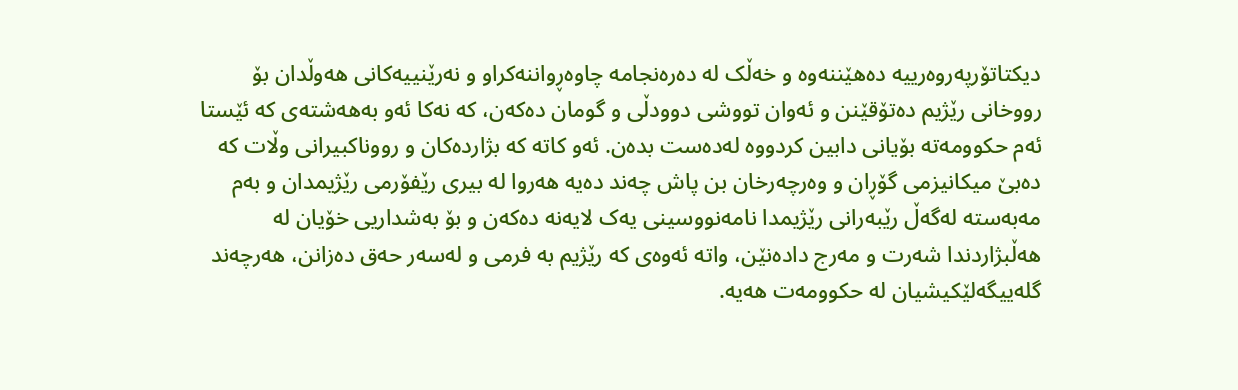دیکتاتۆرپه‌روه‌رییه‌ ده‌هێننه‌وه‌ و خه‌ڵک له‌ ده‌ره‌نجامه‌ چاوه‌ڕواننه‌کراو و نه‌رێنییه‌کانی‌ هه‌وڵدان بۆ رووخانی‌ رێژیم ده‌تۆقێنن و ئه‌وان تووشی‌ دوودڵی‌ و گومان ده‌که‌ن، که‌ نه‌کا ئه‌و به‌هه‌شته‌ی‌ که‌ ئێستا ئه‌م حکوومه‌ته‌ بۆیانی‌ دابین کردووه‌ له‌ده‌ست بده‌ن. ئه‌و کاته‌ که‌ بژارده‌کان و رووناکبیرانی‌ وڵات که‌ ده‌بێ‌ میکانیزمی‌ گۆڕان و وه‌رچه‌رخان بن پاش چه‌ند ده‌یه‌ هه‌روا له‌ بیری‌ رێفۆرمی‌ رێژیمدان و به‌م مه‌به‌سته‌ له‌گه‌ڵ رێبه‌رانی‌ رێژیمدا نامه‌نووسینی‌ یه‌ک لایه‌نه‌ ده‌که‌ن و بۆ به‌شداریی‌ خۆیان له‌ هه‌ڵبژاردندا شه‌رت و مه‌رج داده‌نێن، واته‌ ئه‌وه‌ی‌ که‌ رێژیم به‌ فرمی‌ و له‌سه‌ر حه‌ق ده‌زانن، هه‌رچه‌ند گله‌ییگه‌لێکیشیان له‌ حکوومه‌ت هه‌یه‌.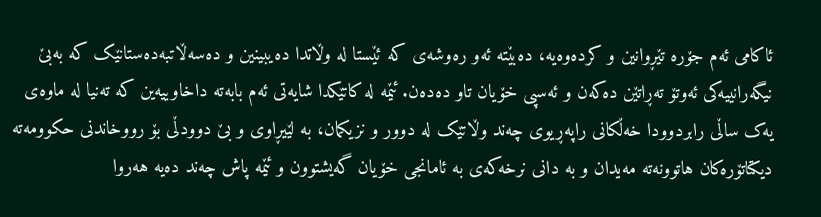ئاکامی‌ ئه‌م جۆره‌ تێڕوانین و کرده‌وه‌یه‌، ده‌بێته‌ ئه‌و ره‌وشه‌ی‌ که‌ ئێستا له‌ وڵاتدا ده‌یبینین و ده‌سه‌ڵاتبه‌ده‌ستانێک که‌ به‌بێ‌ نیگه‌رانییه‌کی‌ ئه‌وتۆ ته‌ڕاتێن ده‌که‌ن و ئه‌سپی‌ خۆیان تاو ده‌ده‌ن. ئێمه‌ له‌ کاتێکدا شایه‌تی‌ ئه‌م بابه‌ته‌ داخاوییه‌ین که‌ ته‌نیا له‌ ماوه‌ی‌ یه‌ک ساڵی‌ رابردوودا خه‌ڵکانی‌ راپه‌ڕیوی‌ چه‌ند وڵاتێک له‌ دوور و نزیکمان، به‌ لێیڕاوی‌ و بێ‌ دوودڵی‌ بۆ رووخاندنی‌ حکوومه‌ته‌ دیکتاتۆره‌کان هاتوونه‌ته‌ مه‌یدان و به‌ دانی‌ نرخه‌که‌ی‌ به‌ ئامانجی‌ خۆیان گه‌یشتوون و ئێمه‌ پاش چه‌ند ده‌یه‌ هه‌روا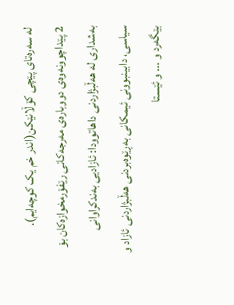له‌ سه‌ره‌تای‌ پێچی‌ کۆڵانێکن(اندر خم یک کوچه‌ایم).
2 پێداچوونه‌وه‌ی‌ دووباره‌ی‌ مه‌رجه‌کانی‌ رێفۆرمخوازه‌کان بۆ به‌شداری‌ له‌ هه‌ڵبژاردنی‌ داهاتوودا: ئازادیی‌ به‌ندکراوانی‌ سیاسی‌، دابینبوونی‌ ئیمکانی‌ به‌ڕێوه‌بردنی‌ هه‌ڵبژاردنی‌ ئازاد و بێگه‌رد و ... و ئێستا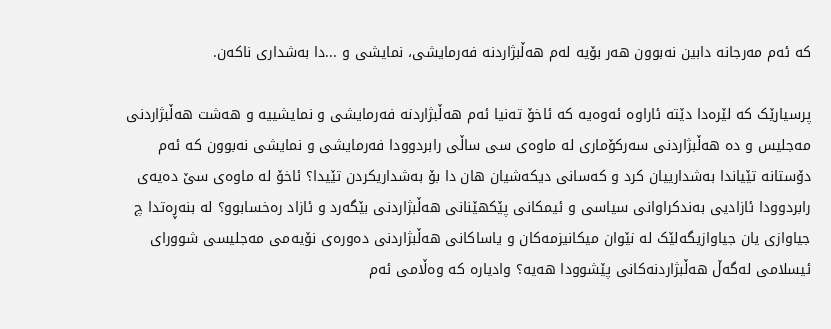که‌ ئه‌م مه‌رجانه‌ دابین نه‌بوون هه‌ر بۆیه‌ له‌م هه‌ڵبژاردنه‌ فه‌رمایشی‌، نمایشی‌ و ...دا به‌شداری‌ ناکه‌ن.

پرسیارێک که‌ لێره‌دا دێته‌ ئاراوه‌ ئه‌وه‌یه‌ که‌ ئاخۆ ته‌نیا ئه‌م هه‌ڵبژاردنه‌ فه‌رمایشی‌ و نمایشییه‌ و هه‌شت هه‌ڵبژاردنی‌ مه‌جلیس و ده‌ هه‌ڵبژاردنی‌ سه‌رکۆماری‌ له‌ ماوه‌ی‌ سی‌ ساڵی‌ رابردوودا فه‌رمایشی‌ و نمایشی نه‌بوون که‌ ئه‌م دۆستانه‌ تێیاندا به‌شدارییان کرد و که‌سانی‌ دیکه‌شیان هان دا بۆ به‌شداریکردن تێیدا؟ ئاخۆ له‌ ماوه‌ی‌ سێ‌ ده‌یه‌ی‌ رابردوودا ئازادیی‌ به‌ندکراوانی‌ سیاسی و ئیمکانی‌ پێکهێنانی‌ هه‌ڵبژاردنی‌ بێگه‌رد و ئازاد ره‌خسابوو؟ له‌ بنه‌ڕه‌تدا چ جیاوازی‌ یان جیاوازیگه‌لێک له‌ نێوان میکانیزمه‌کان و یاساکانی‌ هه‌ڵبژاردنی‌ ده‌وره‌ی‌ نۆیه‌می‌ مه‌جلیسی‌ شوورای‌ ئیسلامی‌ له‌گه‌ڵ هه‌ڵبژاردنه‌کانی‌ پێشوودا هه‌یه‌؟ وادیاره‌ که‌ وه‌ڵامی‌ ئه‌م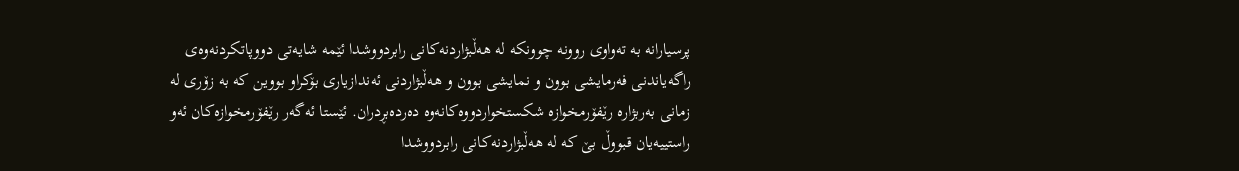پرسیارانه‌ به‌ ته‌واوی‌ روونه‌ چوونکه‌ له‌ هه‌ڵبژاردنه‌کانی‌ رابردووشدا ئێمه‌ شایه‌تی‌ دووپاتکردنه‌وه‌ی‌ راگه‌یاندنی‌ فه‌رمایشی‌ بوون و نمایشی‌ بوون و هه‌ڵبژاردنی‌ ئه‌ندازیاری‌ بۆکراو بووین که‌ به‌ زۆری‌ له‌ زمانی‌ به‌ربژاره‌ رێفۆرمخوازه‌ شکستخواردووه‌کانه‌وه‌ ده‌رده‌بڕدران. ئێستا ئه‌گه‌ر رێفۆرمخوازه‌کان ئه‌و راستییه‌یان قبووڵ بێ‌ که‌ له‌ هه‌ڵبژاردنه‌کانی‌ رابردووشدا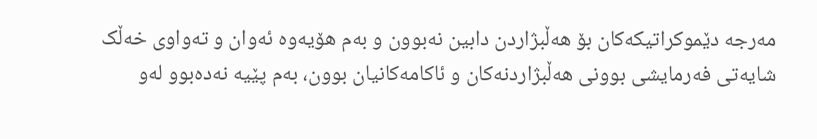مه‌رجه‌ دێموکراتیکه‌کان بۆ هه‌ڵبژاردن دابین نه‌بوون و به‌م هۆیه‌وه‌ ئه‌وان و ته‌واوی‌ خه‌ڵک شایه‌تی‌ فه‌رمایشی‌ بوونی‌ هه‌ڵبژاردنه‌کان و ئاکامه‌کانیان بوون، به‌م پێیه‌ نه‌ده‌بوو له‌و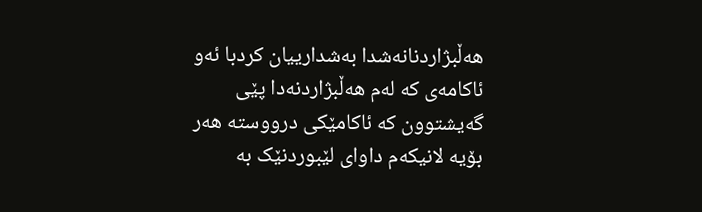هه‌ڵبژاردنانه‌شدا به‌شدارییان کردبا ئه‌و ئاکامه‌ی‌ که‌ له‌م هه‌ڵبژاردنه‌دا پێی‌ گه‌یشتوون که‌ ئاکامێکی‌ درووسته‌ هه‌ر بۆیه‌ لانیکه‌م داوای‌ لێبوردنێک به‌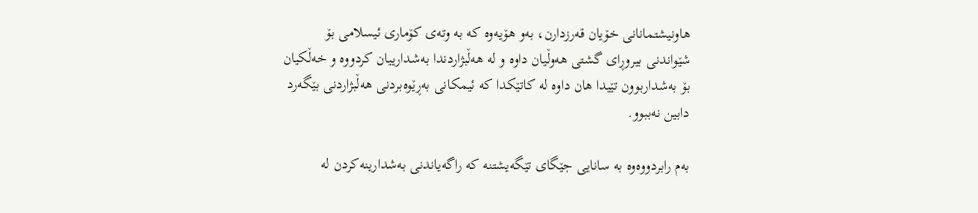هاونیشتمانانی‌ خۆیان قه‌رزدارن، به‌و هۆیه‌وه‌ که‌ به‌ وته‌ی‌ کۆماری‌ ئیسلامی‌ بۆ شێواندنی‌ بیروڕای‌ گشتی هه‌وڵیان داوه‌ و له‌ هه‌ڵبژاردندا به‌شدارییان کردووه‌ و خه‌ڵکیان بۆ به‌شداربوون تێیدا هان داوه‌ له‌ کاتێکدا که‌ ئیمکانی‌ به‌ڕێوه‌بردنی‌ هه‌ڵبژاردنی‌ بێگه‌رد دابین نه‌ببوو.

به‌م رابردووه‌وه‌ به‌ سانایی‌ جێگای‌ تێگه‌یشتنه‌ که‌ راگه‌یاندنی‌ به‌شدارینه‌کردن له‌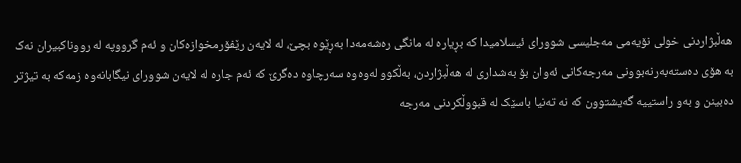هه‌ڵبژاردنی‌ خولی‌ نۆیه‌می‌ مه‌جلیسی‌ شوورای‌ ئیسلامیدا که‌ بڕیاره‌ له‌ مانگی‌ ره‌شه‌مه‌دا به‌ڕێوه‌ بچێ‌، له‌ لایه‌ن رێفۆرمخوازه‌کان و ئه‌م گرووپه‌ له‌ رووناکبیران نه‌ک به‌ هۆی‌ ده‌سته‌به‌رنه‌بوونی‌ مه‌رجه‌کانی‌ ئه‌وان بۆ به‌شداری‌ له‌ هه‌ڵبژاردن، به‌ڵکوو له‌وه‌وه‌ سه‌رچاوه‌ ده‌گرێ‌ که‌ ئه‌م جاره‌ له‌ لایه‌ن شوورای‌ نیگابانه‌وه‌ زمه‌که‌ به‌ تیژتر ده‌بینن و به‌و راستییه‌ گه‌یشتوون که‌ نه‌ ته‌نیا باسێک له‌ قبووڵکردنی‌ مه‌رجه‌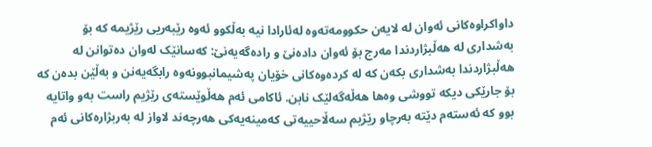داواکراوه‌کانی‌ ئه‌وان له‌ لایه‌ن حکوومه‌ته‌وه‌ له‌ئارادا نیه‌ به‌ڵکوو ئه‌وه‌ رێبه‌ریی‌ رێژیمه‌ که‌ بۆ به‌شداری له‌ هه‌ڵبژاردندا مه‌رج بۆ ئه‌وان داده‌نێ‌ و راده‌گه‌یه‌نێ‌: که‌سانێک له‌وان ده‌توانن له‌ هه‌ڵبژاردندا به‌شداری‌ بکه‌ن که‌ له‌ کرده‌وه‌کانی‌ خۆیان په‌شیمانبوونه‌وه‌ رابگه‌یه‌نن و به‌ڵێن بده‌ن که‌ بۆ جارێکی‌ دیکه‌ تووشی‌ وه‌ها هه‌ڵه‌گه‌لێک نابن. ئاکامی‌ ئه‌م هه‌ڵوێسته‌ی‌ رێژیم راست به‌و واتایه‌ بوو که‌ ئه‌سته‌م دێته‌ به‌رچاو رێژیم سه‌ڵاحییه‌تی‌ که‌مینه‌یه‌کی‌ هه‌رچه‌ند لاواز له‌ به‌ربژاره‌کانی‌ ئه‌م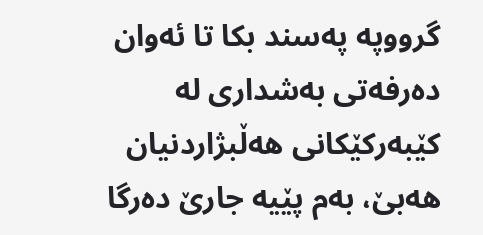گرووپه‌ په‌سند بکا تا ئه‌وان ده‌رفه‌تی‌ به‌شداری‌ له‌ کێبه‌رکێکانی‌ هه‌ڵبژاردنیان هه‌بێ‌، به‌م پێیه‌ جارێ‌ ده‌رگا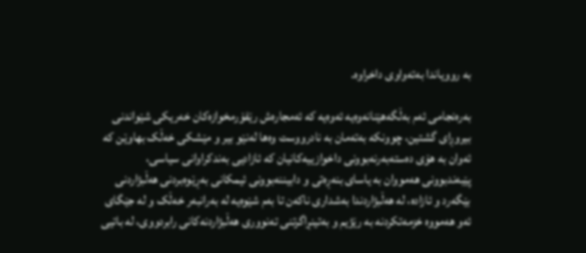به‌ روویاندا به‌ته‌واوی‌ داخراوه‌.

به‌ره‌نجامی‌ ئه‌م به‌ڵگه‌هێنانه‌وه‌یه‌ ئه‌وه‌یه‌ که‌ ئه‌مجاره‌ش رێفۆرمخوازه‌کان خه‌ریکی‌ شێواندنی‌ بیروڕای‌ گشتین، چوونکه‌ به‌ته‌مان به‌ نادرووست وه‌ها له‌نێو بیر و مێشکی‌ خه‌ڵک بهاوێن که‌ ئه‌وان به‌ هۆی‌ ده‌سته‌به‌رنه‌بوونی‌ داخوازییه‌کانیان که‌ ئازادیی‌ به‌ندکراوانی‌ سیاسی‌، پێبه‌ندبوونی‌ هه‌مووان به‌ یاسای‌ بنه‌ڕه‌تی‌ و دابیننه‌بوونی‌ ئیمکانی‌ به‌ڕێوه‌بردنی‌ هه‌ڵبژاردنی‌ بێگه‌رد و ئازاده‌، له‌ هه‌ڵبژاردندا به‌شداری‌ ناکه‌ن تا به‌م شێوه‌یه‌ له‌ به‌رانبه‌ر خه‌ڵک و له‌ جێگای‌ ئه‌و هه‌مووه‌ خزمه‌تکردنه‌ به‌ رێژیم و به‌تینڕاگرتنی‌ ته‌نووری‌ هه‌ڵبژاردنه‌کانی‌ رابردووی‌، له‌ باتیی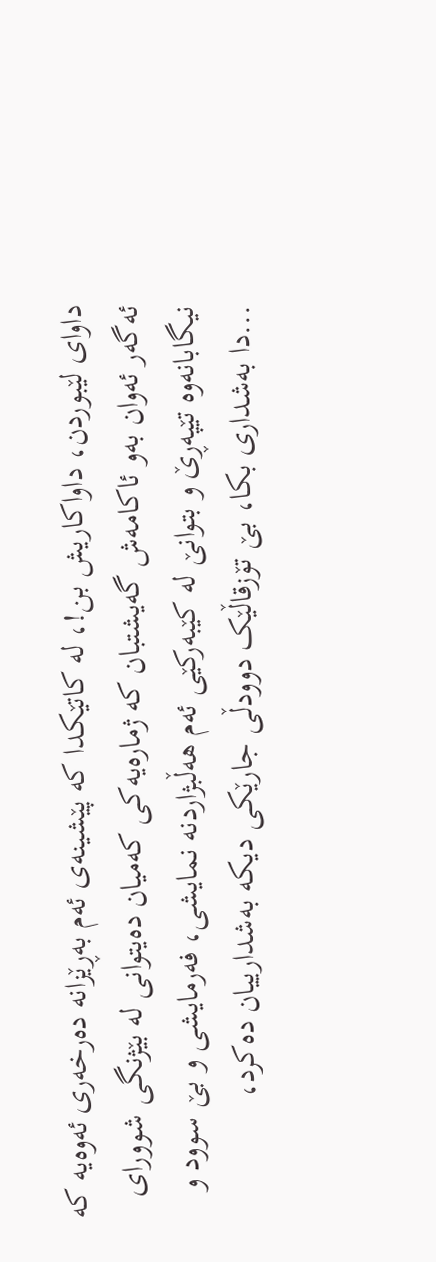داوای‌ لێبوردن، داواکاریش بن!، له‌ کاتێکدا که‌ پێشینه‌ی‌ ئه‌م به‌ڕێزانه‌ ده‌رخه‌ری‌ ئه‌وه‌یه‌ که‌ ئه‌گه‌ر ئه‌وان به‌و ئاکامه‌ش گه‌یشتبان که‌ ژماره‌یه‌کی‌ که‌میان ده‌یتوانی‌ له‌ بێژنگی‌ شوورای‌ نیگابانه‌وه‌ تێپه‌ڕێ‌ و بتوانێ‌ له‌ کێبه‌رکێی‌ ئه‌م هه‌ڵبژاردنه‌ نمایشی‌، فه‌رمایشی‌ و بێ‌ سوود و ...دا به‌شداری‌ بکا، بێ‌ تۆزقاڵێک دوودڵی‌ جارێکی‌ دیکه‌ به‌شدارییان ده‌کرد،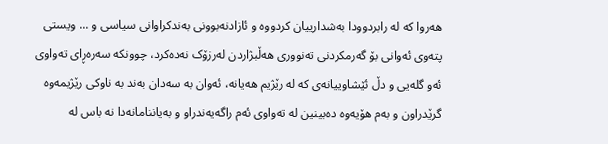هه‌روا که‌ له‌ رابردوودا به‌شدارییان کردووه‌ و ئازادنه‌بوونی‌ به‌ندکراوانی‌ سیاسی‌ و ... ویستی‌ پته‌وی‌ ئه‌وانی‌ بۆ گه‌رمکردنی‌ ته‌نووری‌ هه‌ڵبژاردن له‌رزۆک نه‌ده‌کرد، چوونکه‌ سه‌ره‌ڕای‌ ته‌واوی‌ ئه‌و گله‌یی و دڵ ئێشاوییانه‌ی‌ که‌ له‌ رێژیم هه‌یانه‌، ئه‌وان به‌ سه‌دان به‌ند به‌ ناوکی‌ رێژیمه‌وه‌ گرێدراون و به‌م هۆیه‌وه‌ ده‌بینین له‌ ته‌واوی‌ ئه‌م راگه‌یه‌ندراو و به‌یاننامانه‌دا نه‌ باس له‌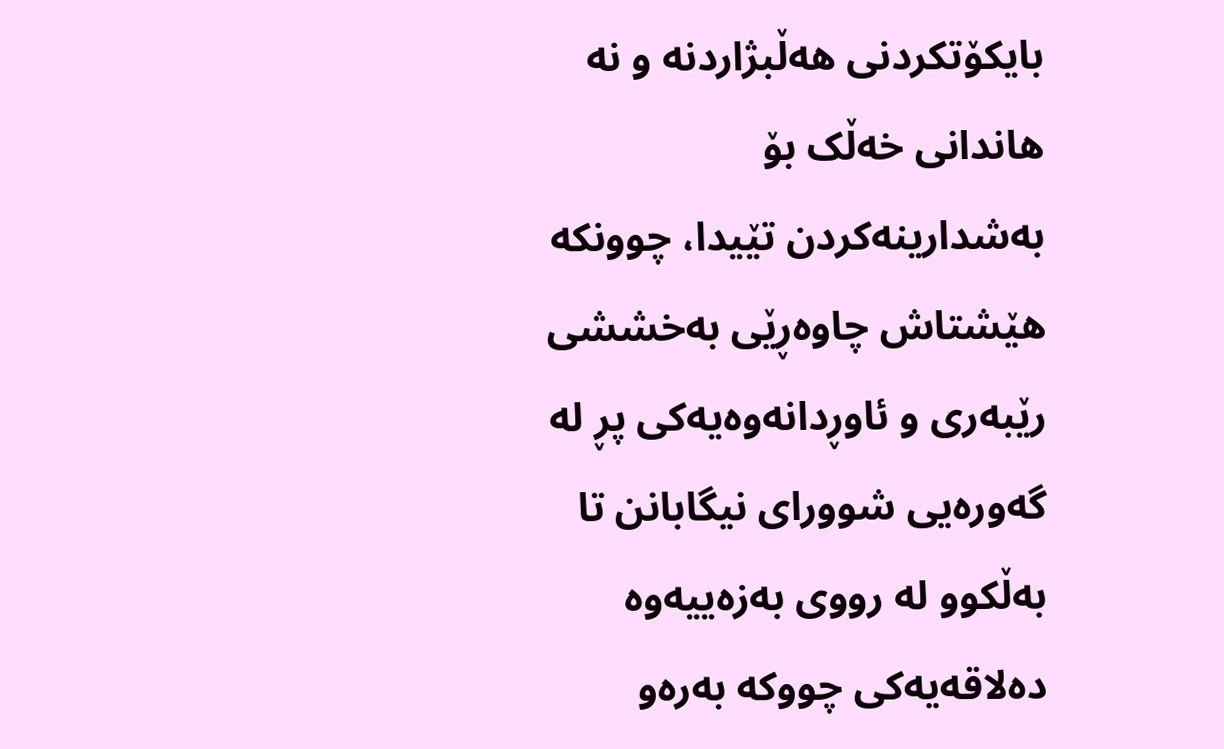بایکۆتکردنی‌ هه‌ڵبژاردنه‌ و نه‌ هاندانی‌ خه‌ڵک بۆ به‌شدارینه‌کردن تێیدا، چوونکه‌ هێشتاش چاوه‌ڕێی‌ به‌خششی‌ رێبه‌ری‌ و ئاوڕدانه‌وه‌یه‌کی‌ پڕ له‌ گه‌وره‌یی‌ شوورای‌ نیگابانن تا به‌ڵکوو له‌ رووی‌ به‌زه‌ییه‌وه‌ ده‌لاقه‌یه‌کی‌ چووکه‌ به‌ره‌و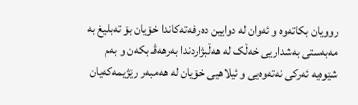روویان بکاته‌وه‌ و ئه‌وان له‌ دوایین ده‌رفه‌ته‌کاندا خۆیان بۆ ته‌بلیغ به‌ مه‌به‌ستی‌ به‌شداریی‌ خه‌ڵک له‌ هه‌ڵبژاردندا به‌رهه‌ڤـ بکه‌ن و به‌م شێوه‌یه‌ ئه‌رکی‌ نه‌ته‌وه‌یی‌ و ئیلاهیی‌ خۆیان له‌ هه‌مبه‌ر رێژیمه‌که‌یان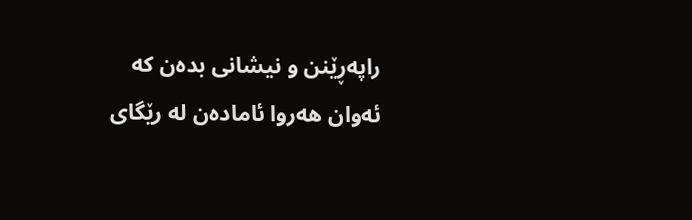راپه‌ڕێنن و نیشانی‌ بده‌ن که‌ ئه‌وان هه‌روا ئاماده‌ن له‌ رێگای‌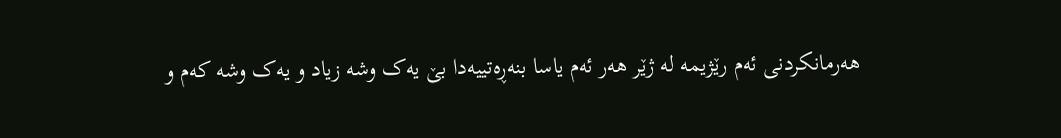هه‌رمانکردنی‌ ئه‌م رێژیمه‌ له‌ ژێر هه‌ر ئه‌م یاسا بنه‌ڕه‌تییه‌دا بێ‌ یه‌ک وشه‌ زیاد و یه‌ک وشه‌ که‌م و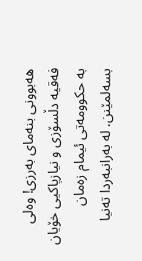هه‌بوونی‌ بنه‌مای‌ به‌رزی‌! وه‌لی فه‌قیه دڵسۆزی‌ و نیازپاکیی‌ خۆیان به‌ حکوومه‌تی‌ ئیمام زه‌مان بسه‌لمێنن. له‌ به‌رانبه‌ردا ته‌نیا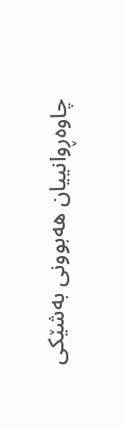چاوه‌ڕوانییان هه‌بوونی‌ به‌شێکی‌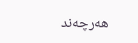هه‌رچه‌ند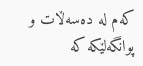که‌م له‌ ده‌سه‌ڵات و پوانگه‌لێکه‌ که‌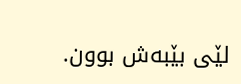لێی‌ بێبه‌ش بوون.